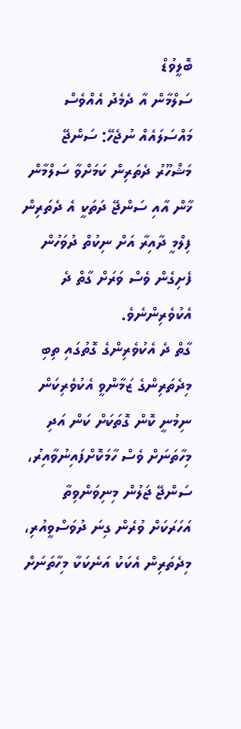ބޮލީވުޑް
ސަލްމާން އާ ދެމެދު އެއްވެސް މައްސަލައެއް ނުޖެހޭ: ސަންޖޭ
މަޝްހޫރު ދެތަރިން ކަމަށްވާ ސަލްމާން ޚާން އާއި ސަންޖޭ ދަތަކީ އެ ދެތަރިން ފިލްމީ ދާއިރާ އަށް ނިކުތް ދުވަހުން ފެށިގެން ވެސް ވަރަށް ގާތް ދެ އެކުވެރިންނެވެ.
ގާތް ދެ އެކުވެރިންގެ ގޮތުގައި ތިބި މިދެތަރިންގެ ޒަމާންވީ އެކުވެރިކަން ނިމުނީ ކޮން ގޮތަކަށް ކަން އަދި މިހާތަނަށް ވެސް ހާމަކޮށްފައިނުވާއިރު، ސަންޖޭ ޖަލުން މިނިވަންވިތާ އަހަރަކަށް ވުރެން ގިނަ ދުވަސްވީއުރި، މިދެތަރިން އެކަކު އަނެކަކާ މިހާތަނަށް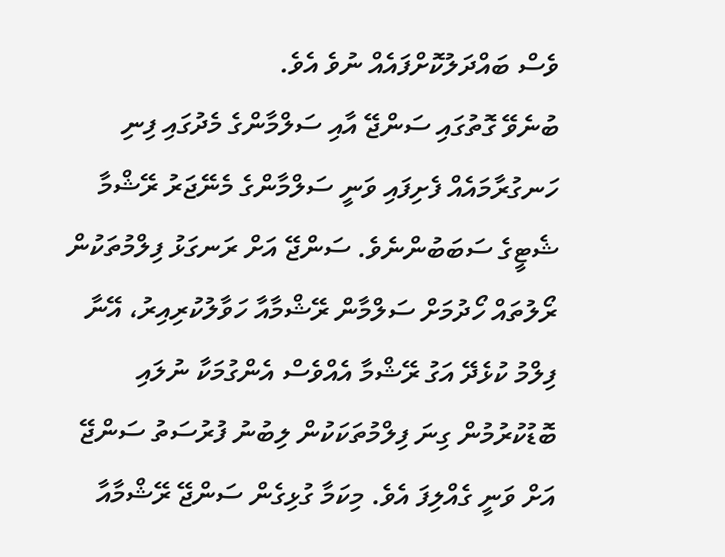ވެސް ބައްދަލުކޮށްފައެއް ނުވެ އެވެ.
ބުނެވޭ ގޮތުގައި ސަންޖޭ އާއި ސަލްމާންގެ މެދުގައި ފިނި ހަނގުރާމައެއް ފެށިފައި ވަނީ ސަލްމާންގެ މެނޭޖަރު ރޭޝްމާ ޝެޓީގެ ސަބަބުންނެވެ. ސަންޖޭ އަށް ރަނގަޅު ފިލްމުތަކުން ރޯލުތައް ހޯދުމަށް ސަލްމާން ރޭޝްމާއާ ހަވާލުކުރިއިރު، އޭނާ ފިލްމު ކުޅެދޭ އަގު ރޭޝްމާ އެއްވެސް އެންގުމަކާ ނުލައި ބޮޑުކުރުމުން ގިނަ ފިލްމުތަކަކުން ލިބުނު ފުރުސަތު ސަންޖޭ އަށް ވަނީ ގެއްލިފަ އެވެ. މިކަމާ ގުޅިގެން ސަންޖޭ ރޭޝްމާއާ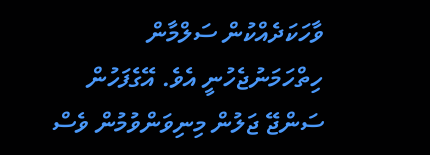ވާހަކަދެއްކުން ސަލްމާން ހިތްހަމަނުޖެހުނީ އެވެ. އޭގެފަހުން ސަންޖޭ ޖަލުން މިނިވަންވުމުން ވެސް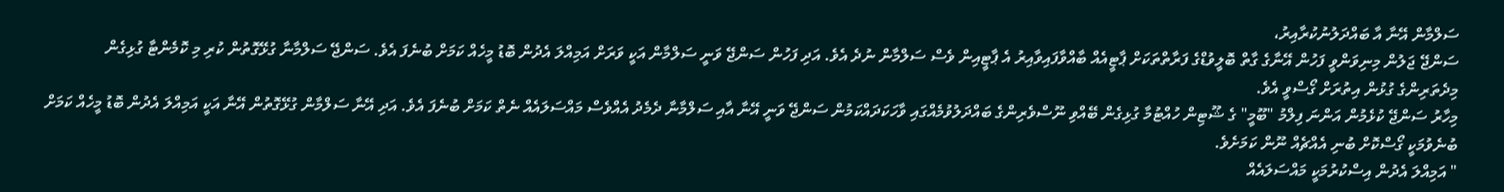ސަލްމާން އޭނާ އާ ބައްދަލުނުކުރާއިރު،
ސަންޖޭ ޖަލުން މިނިވަންވީ ފަހުން އޭނާގެ ގާތް ބޮލީވުޑްގެ ފަރާތްތަކަށް ޕާޓީއެއް ބާއްވާފައިވާއިރު އެ ޕާޓީއިން ވެސް ސަލްމާން ނުދެ އެވެ. އަދި ފަހުން ސަންޖޭ ވަނީ ސަލްމާން އަކީ ވަރަށް އަމިއްލަ އެދުން ބޮޑު މީހެއް ކަމަށް ބުނެފަ އެވެ. ސަންޖޭ ސަލްމާނާ ގުޅޭގޮތުން ކުރި މި ކޮމެންޓާ ގުޅިގެން މިދެތަރިންގެ ގުޅުން އިތުރަށް ގޯސްވީ އެވެ.
މިހާރު ސަންޖޭ ކުޅެމުން އަންނަ ފިލްމު "ބޫމީ" ގެ ޝޫޓިން ހުއްޓުމާ ގުޅިގެން ބޭއްވި ނޫސްވެރިންގެ ބައްދަލުވުމެއްގައި ވާހަކަދައްކަމުން ސަންޖޭ ވަނީ އޭނާ އާއި ސަލްމާނާ ދެމެދު އެއްވެސް މައްސަލައެއް ނެތް ކަމަށް ބުނެފަ އެވެ. އަދި އޭނާ ސަލްމާން ގުޅޭގޮތުން އޭނާ އަކީ އަމިއްލަ އެދުން ބޮޑު މީހެއް ކަމަށް ބުނެވުމަކީ ގޯސްކޮށް ބުނި އެއްޗެއް ނޫން ކަމަށެވެ.
" އަމިއްލަ އެދުން އިސްކުރުމަކީ މައްސަލައެއް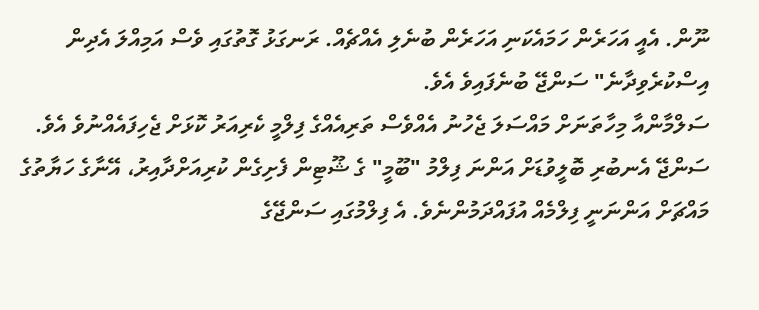ނޫން. އެއީ އަހަރެން ހަމައެކަނި އަހަރެން ބުނެލި އެއްޗެއް. ރަނގަޅު ގޮތުގައި ވެސް އަމިއްލަ އެދިން އިސްކުރެވިދާނެ" ސަންޖޭ ބުނެފައިވެ އެވެ.
ސަލްމާންއާ މިހާތަނަށް މައްސަލަ ޖެހުނު އެއްވެސް ތަރިއެއްގެ ފިލްމީ ކެރިއަރު ކޮޅަށް ޖެހިފައެއްނުވެ އެވެ.
ސަންޖޭ އެނބުރި ބޮލީވުޑަށް އަންނަ ފިލްމު "ބޫމީ" ގެ ޝޫޓިން ފެށިގެން ކުރިއަށްދާއިރު، އޭނާގެ ހަޔާތުގެ މައްޗަށް އަންނަނީ ފިލްމެއް އުފައްދަމުންނެވެ. އެ ފިލްމުގައި ސަންޖޭގެ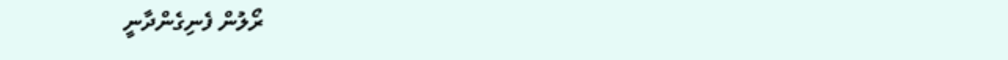ރޯލުން ފެނިގެންދާނީ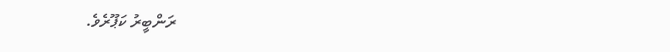ރަންބީރު ކަޕޫރެވެ.